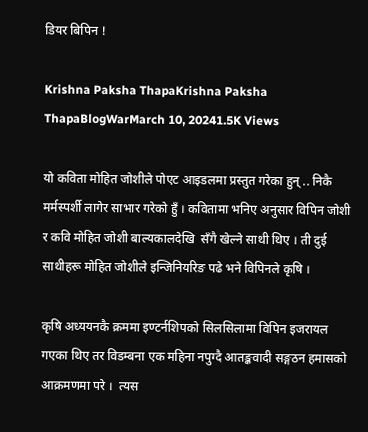डियर बिपिन !

Krishna Paksha ThapaKrishna Paksha ThapaBlogWarMarch 10, 20241.5K Views

यो कविता मोहित जोशीले पोएट आइडलमा प्रस्तुत गरेका हुन् .. निकै मर्मस्पर्शी लागेर साभार गरेको हुँ । कवितामा भनिए अनुसार विपिन जोशी र कवि मोहित जोशी बाल्यकालदेखि  सँगै खेल्ने साथी थिए । ती दुई साथीहरू मोहित जोशीले इन्जिनियरिङ पढे भने विपिनले कृषि ।

कृषि अध्ययनकै क्रममा इण्टर्नशिपको सिलसिलामा विपिन इजरायल गएका थिए तर विडम्बना एक महिना नपुग्दै आतङ्कवादी सङ्गठन हमासको आक्रमणमा परे ।  त्यस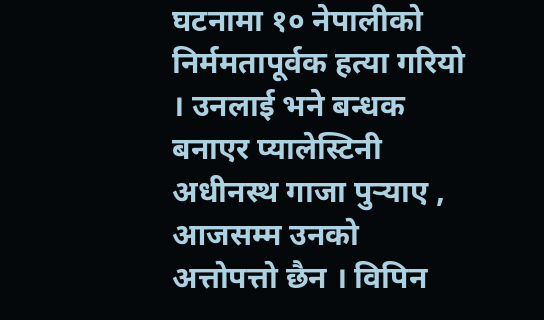घटनामा १० नेपालीको निर्ममतापूर्वक हत्या गरियो । उनलाई भने बन्धक बनाएर प्यालेस्टिनी अधीनस्थ गाजा पुर्‍याए , आजसम्म उनको अत्तोपत्तो छैन । विपिन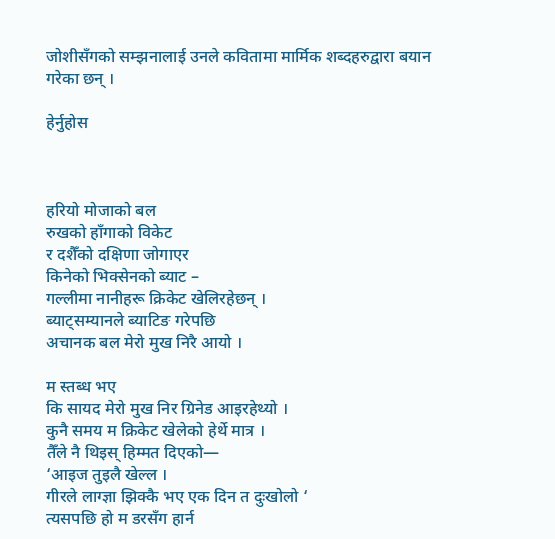जोशीसँगको सम्झनालाई उनले कवितामा मार्मिक शब्दहरुद्वारा बयान गरेका छन् ।

हेर्नुहोस



हरियो मोजाको बल
रुखको हाँगाको विकेट
र दशैँको दक्षिणा जोगाएर
किनेको भिक्सेनको ब्याट –
गल्लीमा नानीहरू क्रिकेट खेलिरहेछन् ।
ब्याट्सम्यानले ब्याटिङ गरेपछि
अचानक बल मेरो मुख निरै आयो ।

म स्तब्ध भए
कि सायद मेरो मुख निर ग्रिनेड आइरहेथ्यो ।
कुनै समय म क्रिकेट खेलेको हेर्थे मात्र ।
तैँले नै थिइस् हिम्मत दिएको—
‘आइज तुइलै खेल्ल ।
गीरले लाग्ज्ञा झिक्कै भए एक दिन त दुःखोलो ‘
त्यसपछि हो म डरसँग हार्न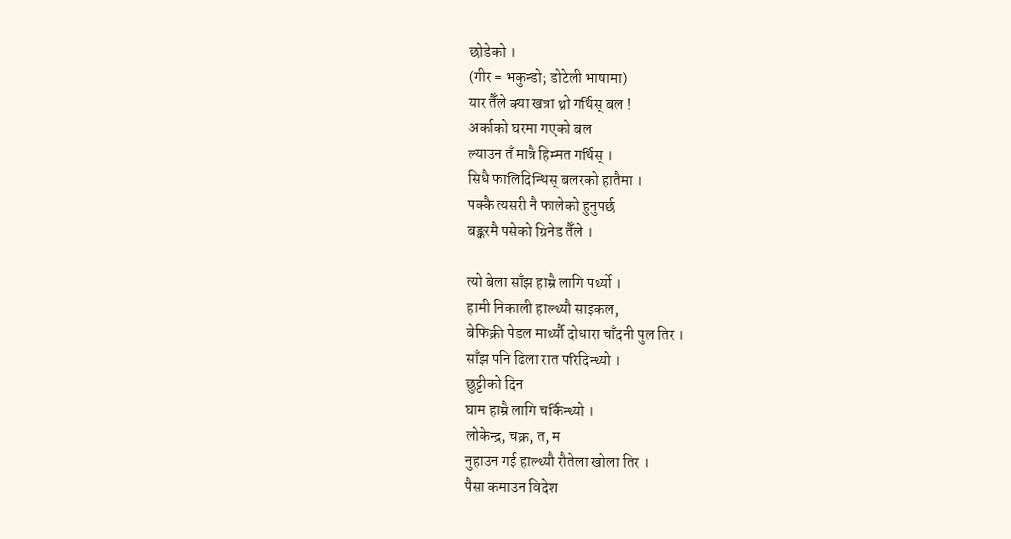छोडेको ।
(गीर = भकुन्डो; डोटेली भाषामा)
यार तैँले क्या खत्रा थ्रो गर्थिस् बल !
अर्काको घरमा गएको बल
ल्याउन तँ मात्रै हिम्मत गर्थिस् ।
सिधै फालिदिन्थिस् बलरको हातैमा ।
पक्कै त्यसरी नै फालेको हुनुपर्छ
बङ्करमै पसेको ग्रिनेड तैँले ।

त्यो बेला साँझ हाम्रै लागि पर्थ्यो ।
हामी निकाली हाल्थ्यौ साइकल,
बेफिक्री पेडल मार्थ्यौ दोधारा चाँदनी पुल तिर ।
साँझ पनि ढिला रात परिदिन्थ्यो ।
छुट्टीको दिन
घाम हाम्रै लागि चर्किन्थ्यो ।
लोकेन्द्र, चक्र, त, म
नुहाउन गई हाल्थ्यौ रौतेला खोला तिर ।
पैसा कमाउन विदेश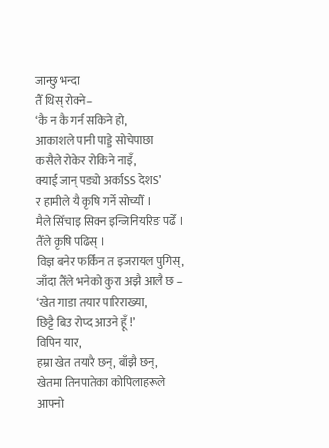जान्छु भन्दा
तैँ थिस् रोक्ने–
‘कै न कै गर्न सकिने हो,
आकाशले पानी पाड्डे सोचेपाछा
कसैले रोकेर रोकिने नाइँ,
क्याई जान् पड्यो अर्काSS देशS’
र हामीले यै कृषि गर्ने सोच्यौँ ।
मैले सिँचाइ सिक्न इन्जिनियरिङ पढेँ ।
तैँले कृषि पढिस् ।
विज्ञ बनेर फर्किन त इजरायल पुगिस्,
जाँदा तैँले भनेको कुरा अझै आलै छ –
‘खेत गाडा तयार पारिराख्या,
छिट्टै बिउ रोप्द आउने हूँ !’
विपिन यार,
हम्रा खेत तयारै छन्, बाँझै छन्,
खेतमा तिनपातेका कोपिलाहरूले
आफ्नो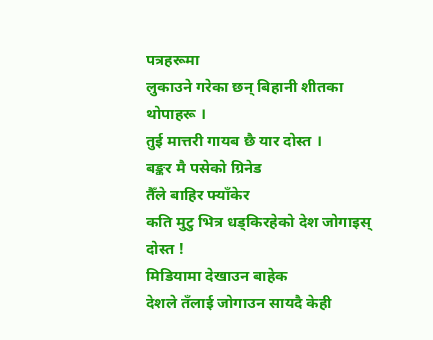पत्रहरूमा
लुकाउने गरेका छन् बिहानी शीतका थोपाहरू ।
तुई मात्तरी गायब छै यार दोस्त ।
बङ्कर मै पसेको ग्रिनेड
तैँले बाहिर फ्याँकेर
कति मुटु भित्र धड्किरहेको देश जोगाइस् दोस्त !
मिडियामा देखाउन बाहेक
देशले तँलाई जोगाउन सायदै केही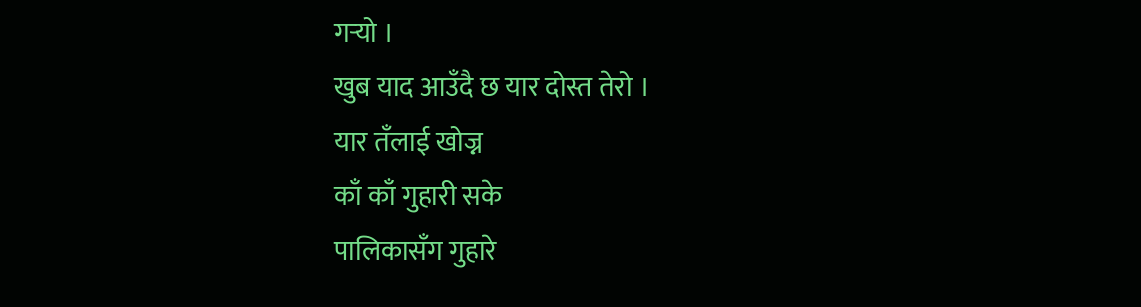गर्‍यो ।
खुब याद आउँदै छ यार दोस्त तेरो ।
यार तँलाई खोज्न
काँ काँ गुहारी सके
पालिकासँग गुहारे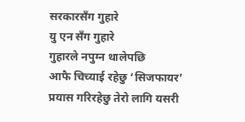सरकारसँग गुहारे
यु एन सँग गुहारे
गुहारले नपुग्न थालेपछि
आफै चिच्याई रहेछु ‘सिजफायर’
प्रयास गरिरहेछु तेरो लागि यसरी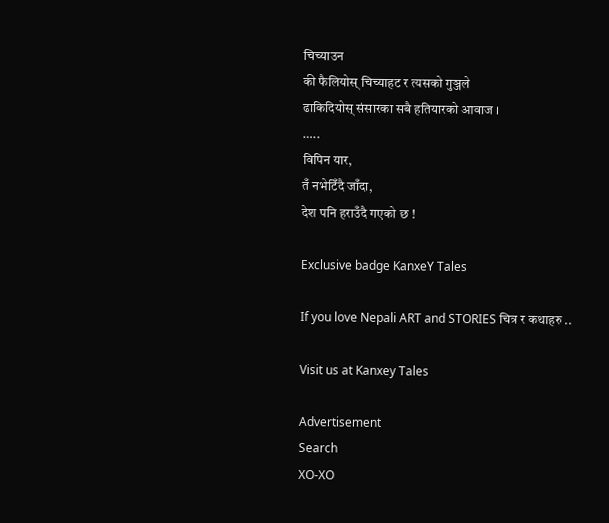चिच्याउन
की फैलियोस् चिच्याहट र त्यसको गुञ्जले
ढाकिदियोस् संसारका सबै हतियारको आवाज ।
…..
विपिन यार,
तँ नभेटिँदै जाँदा,
देश पनि हराउँदै गएको छ !

Exclusive badge KanxeY Tales

If you love Nepali ART and STORIES चित्र र कथाहरु ..

Visit us at Kanxey Tales

Advertisement
Search
XO-XO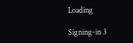Loading

Signing-in 3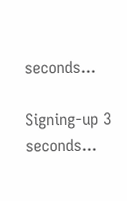seconds...

Signing-up 3 seconds...